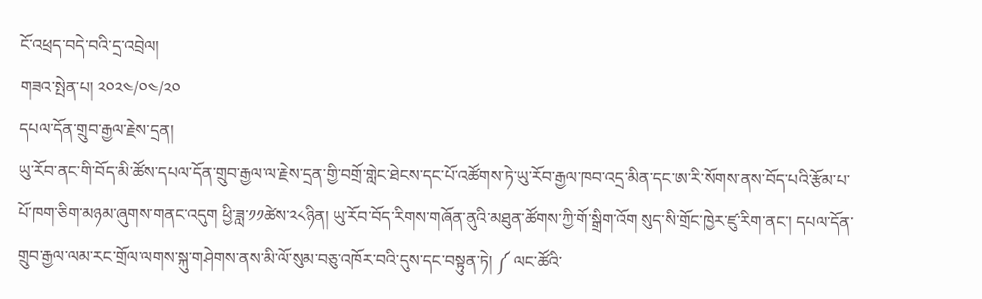ངོ་འཕྲད་བདེ་བའི་དྲ་འབྲེལ།
གཟའ་སྤེན་པ། ༢༠༢༤/༠༤/༢༠
དཔལ་དོན་གྲུབ་རྒྱལ་རྗེས་དྲན།
ཡུ་རོབ་ནང་གི་བོད་མི་ཚོས་དཔལ་དོན་གྲུབ་རྒྱལ་ལ་རྗེས་དྲན་གྱི་བགྲོ་གླེང་ཐེངས་དང་པོ་འཚོགས་ཏེ་ཡུ་རོབ་རྒྱལ་ཁབ་འདྲ་མིན་དང་ཨ་རི་སོགས་ནས་བོད་པའི་རྩོམ་པ་པོ་ཁག་ཅིག་མཉམ་ཞུགས་གནང་འདུག ཕྱི་ཟླ་༡༡ཚེས་༢༨ཉིན། ཡུ་རོབ་བོད་རིགས་གཞོན་ནུའི་མཐུན་ཚོགས་ཀྱི་གོ་སྒྲིག་འོག སུད་སི་གྲོང་ཁྱེར་ཛུ་རིག་ནང་། དཔལ་དོན་གྲུབ་རྒྱལ་ལམ་རང་གྲོལ་ལགས་སྐུ་གཤེགས་ནས་མི་ལོ་སུམ་བཅུ་འཁོར་བའི་དུས་དང་བསྟུན་ཏེ། ༼ ལང་ཚོའི་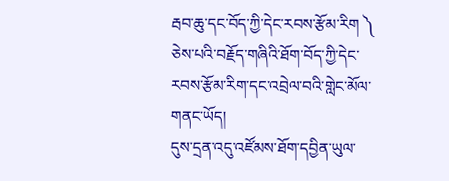རྦབ་ཆུ་དང་བོད་ཀྱི་དེང་རབས་རྩོམ་རིག ༽ ཅེས་པའི་བརྗོད་གཞིའི་ཐོག་བོད་ཀྱི་དེང་རབས་རྩོམ་རིག་དང་འབྲེལ་བའི་གླེང་མོལ་གནང་ཡོད།
དུས་དྲན་འདུ་འཛོམས་ཐོག་དབྱིན་ཡུལ་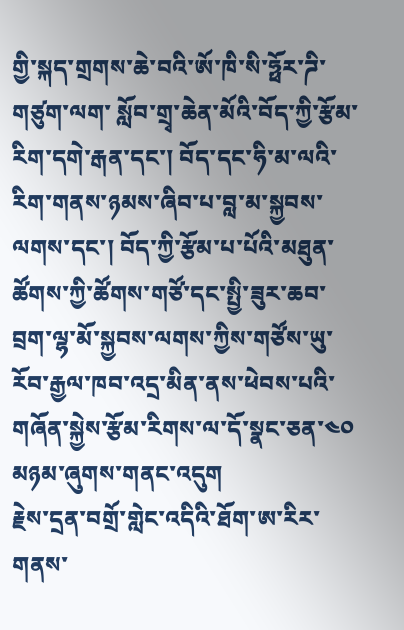གྱི་སྐད་གྲགས་ཆེ་བའི་ཨོ་ཁི་སི་ཧྥོར་ཌི་གཙུག་ལག་ སློབ་གྲྭ་ཆེན་མོའི་བོད་ཀྱི་རྩོམ་རིག་དགེ་རྒན་དང་། བོད་དང་ཧི་མ་ལའི་རིག་གནས་ཉམས་ཞིབ་པ་བླ་མ་སྐྱབས་ལགས་དང་། བོད་ཀྱི་རྩོམ་པ་པོའི་མཐུན་ཚོགས་ཀྱི་ཚོགས་གཙོ་དང་སྤྱི་ཟུར་ཆབ་བྲག་ལྷ་མོ་སྐྱབས་ལགས་ཀྱིས་གཙོས་ཡུ་རོབ་རྒྱལ་ཁབ་འདྲ་མིན་ནས་ཕེབས་པའི་གཞོན་སྐྱེས་རྩོམ་རིགས་ལ་དོ་སྣང་ཅན་༤༠ མཉམ་ཞུགས་གནང་འདུག
རྗེས་དྲན་བགྲོ་གླེང་འདིའི་ཐོག་ཨ་རིར་གནས་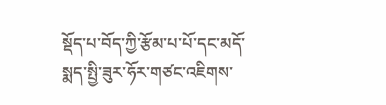སྡོད་པ་བོད་ཀྱི་རྩོམ་པ་པོ་དང་མདོ་སྨད་སྤྱི་ཟུར་ཧོར་གཙང་འཇིགས་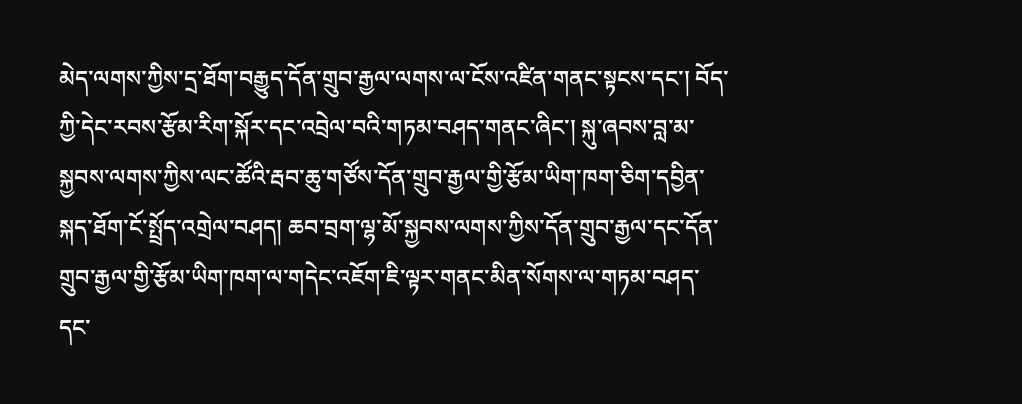མེད་ལགས་ཀྱིས་དྲ་ཐོག་བརྒྱུད་དོན་གྲུབ་རྒྱལ་ལགས་ལ་ངོས་འཛིན་གནང་སྟངས་དང་། བོད་ཀྱི་དེང་རབས་རྩོམ་རིག་སྐོར་དང་འབྲེལ་བའི་གཏམ་བཤད་གནང་ཞིང་། སྐུ་ཞབས་བླ་མ་སྐྱབས་ལགས་ཀྱིས་ལང་ཚོའི་རྦབ་ཆུ་གཙོས་དོན་གྲུབ་རྒྱལ་གྱི་རྩོམ་ཡིག་ཁག་ཅིག་དབྱིན་སྐད་ཐོག་ངོ་སྤྲོད་འགྲེལ་བཤད། ཆབ་བྲག་ལྷ་མོ་སྐྱབས་ལགས་ཀྱིས་དོན་གྲུབ་རྒྱལ་དང་དོན་གྲུབ་རྒྱལ་གྱི་རྩོམ་ཡིག་ཁག་ལ་གདེང་འཇོག་ཇི་ལྟར་གནང་མིན་སོགས་ལ་གཏམ་བཤད་དང་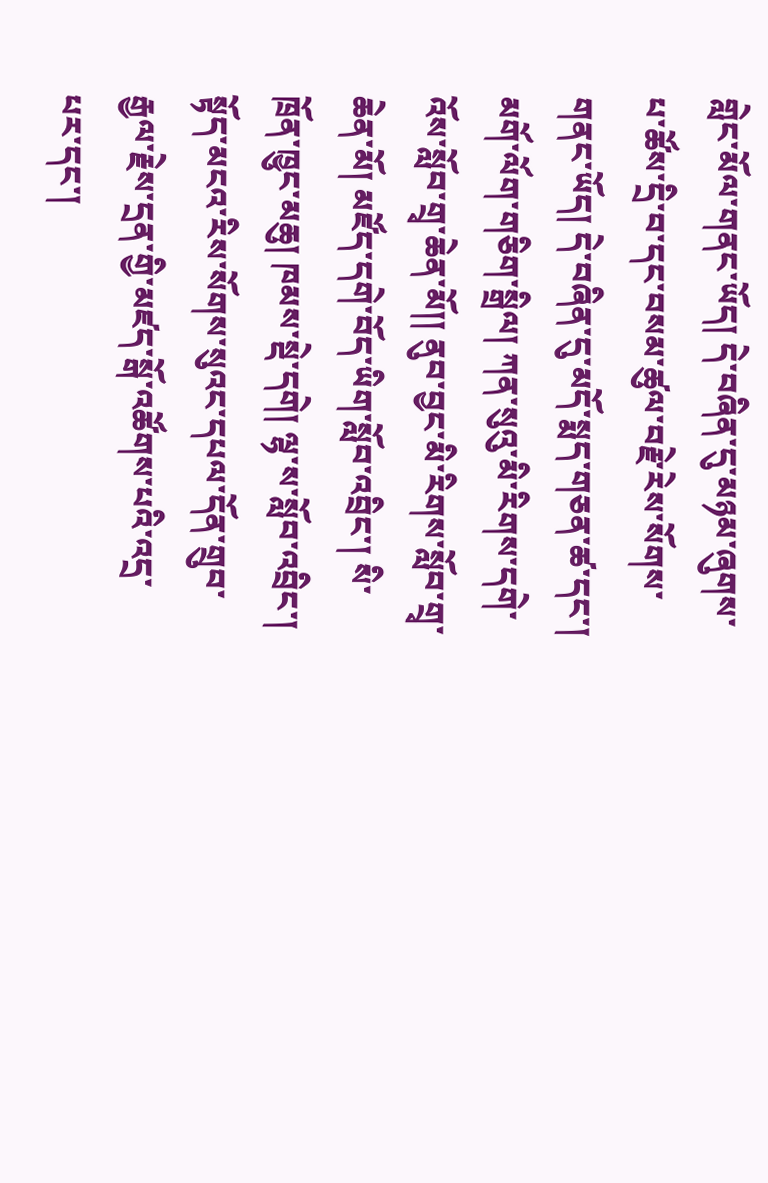གླེང་མོལ་གནང་ཡོད། དེ་བཞིན་དུ་མཉམ་ཞུགས་པ་ཚོས་དྲི་བ་དང་བསམ་ཚུལ་བརྗེ་རེས་སོགས་གནང་ཡོད། དེ་བཞིན་དུ་མདོ་སྨད་གཅན་ཚ་དང་། མགོ་ལོག་གཅིག་སྒྲིལ། ཀན་སུའུ་མི་རིགས་དགེ་འོས་སློབ་གྲྭ་ཆེན་མོ།། ནུབ་བྱང་མི་རིགས་སློབ་གྲྭ་ཆེན་མོ། མཛོད་དགེ་བོད་ཡིག་སློབ་འབྲིང་། སི་ཁྲོན་ཁྱུང་མཆུ། ཁམས་སྡེ་དགེ། ལྷ་ས་སློབ་འབྲིང་། སྟོད་མངའ་རིས་སོགས་སུའང་དཔལ་དོན་གྲུབ་རྒྱལ་རྗེས་དྲན་གྱི་མཛད་སྒོ་འཚོགས་པའི་འདྲ་པར་དང་།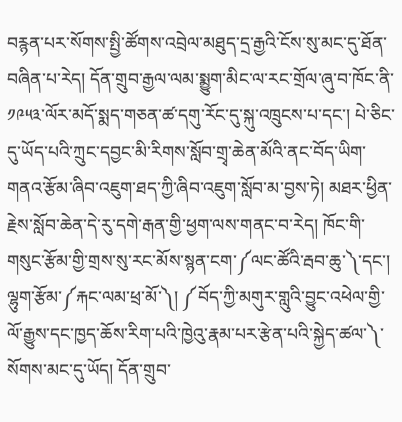བརྙན་པར་སོགས་སྤྱི་ཚོགས་འབྲེལ་མཐུད་དྲ་རྒྱའི་ངོས་སུ་མང་དུ་ཐོན་བཞིན་པ་རེད། དོན་གྲུབ་རྒྱལ་ལམ་སྨྱུག་མིང་ལ་རང་གྲོལ་ཞུ་བ་ཁོང་ནི་༡༩༥༣་ལོར་མདོ་སྨད་གཅན་ཚ་དགུ་རོང་དུ་སྐུ་འཁྲུངས་པ་དང་། པེ་ཅིང་དུ་ཡོད་པའི་ཀྲུང་དབྱང་མི་རིགས་སློབ་གྲྭ་ཆེན་མོའི་ནང་བོད་ཡིག་གནའ་རྩོམ་ཞིབ་འཇུག་ཐད་ཀྱི་ཞིབ་འཇུག་སློབ་མ་བྱས་ཏེ། མཐར་ཕྱིན་རྗེས་སློབ་ཆེན་དེ་རུ་དགེ་རྒན་གྱི་ཕྱག་ལས་གནང་བ་རེད། ཁོང་གི་གསུང་རྩོམ་གྱི་གྲས་སུ་རང་མོས་སྙན་ངག་༼ལང་ཚོའི་རྦབ་ཆུ་༽་དང་། ལྷུག་རྩོམ་༼རྐང་ལམ་ཕྲ་མོ་༽། ༼བོད་ཀྱི་མགུར་གླུའི་བྱུང་འཕེལ་གྱི་ལོ་རྒྱུས་དང་ཁྱད་ཆོས་རིག་པའི་ཁྱེའུ་རྣམ་པར་རྩེན་པའི་སྐྱེད་ཚལ་༽་སོགས་མང་དུ་ཡོད། དོན་གྲུབ་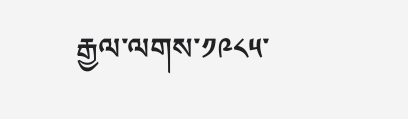རྒྱལ་ལགས་༡༩༨༥་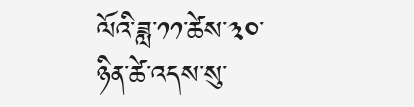ལོའི་ཟླ་༡༡་ཚེས་༣༠་ཉིན་ཚེ་འདས་སུ་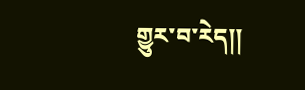གྱུར་བ་རེད།།